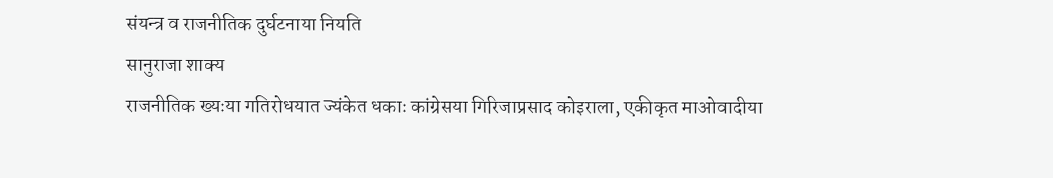संयन्त्र व राजनीतिक दुर्घटनाया नियति
सानुराजा शाक्य
राजनीतिक ख्यःया गतिरोधयात ज्यंकेत धकाः कांग्रेसया गिरिजाप्रसाद कोइराला, एकीकृत माओवादीया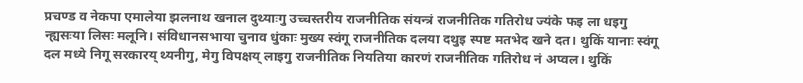प्रचण्ड व नेकपा एमालेया झलनाथ खनाल दुथ्याःगु उच्चस्तरीय राजनीतिक संयन्त्रं राजनीतिक गतिरोध ज्यंके फइ ला धइगु न्ह्यसःया लिसः मलूनि। संविधानसभाया चुनाव धुंकाः मुख्य स्वंगू राजनीतिक दलया दथुइ स्पष्ट मतभेद खने दत। थुकिं यानाः स्वंगू दल मध्ये निगू सरकारय् थ्यनीगु, मेगु विपक्षय् लाइगु राजनीतिक नियतिया कारणं राजनीतिक गतिरोध नं अप्वल। थुकिं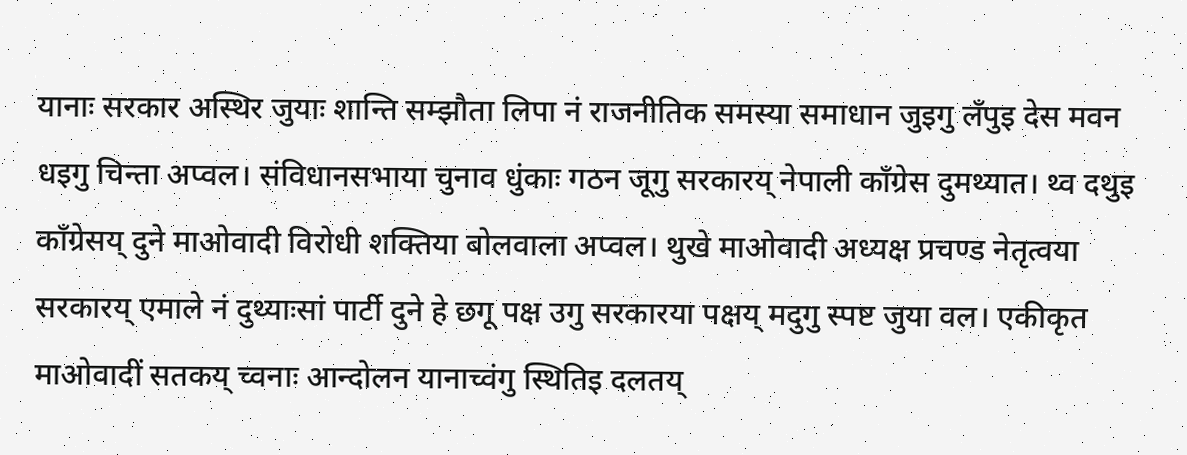यानाः सरकार अस्थिर जुयाः शान्ति सम्झौता लिपा नं राजनीतिक समस्या समाधान जुइगु लँपुइ देस मवन धइगु चिन्ता अप्वल। संविधानसभाया चुनाव धुंकाः गठन जूगु सरकारय् नेपाली काँग्रेस दुमथ्यात। थ्व दथुइ काँग्रेसय् दुने माओवादी विरोधी शक्तिया बोलवाला अप्वल। थुखे माओवादी अध्यक्ष प्रचण्ड नेतृत्वया सरकारय् एमाले नं दुथ्याःसां पार्टी दुने हे छगू पक्ष उगु सरकारया पक्षय् मदुगु स्पष्ट जुया वल। एकीकृत माओवादीं सतकय् च्वनाः आन्दोलन यानाच्वंगु स्थितिइ दलतय्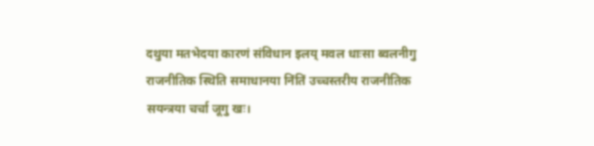दथुया मतभेदया कारणं संविधान इलय् मवल धाःसा ब्वलनीगु राजनीतिक स्थिति समाधानया निंतिं उच्चस्तरीय राजनीतिक सयन्त्रया चर्चा जूगु खः।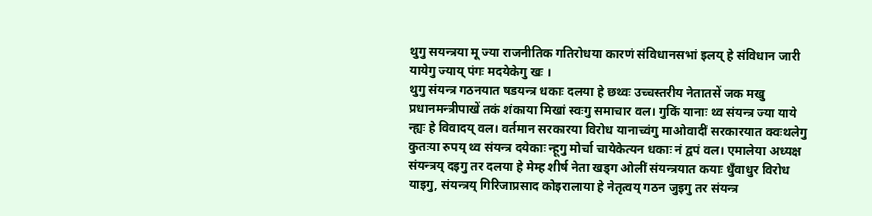थुगु सयन्त्रया मू ज्या राजनीतिक गतिरोधया कारणं संविधानसभां इलय् हे संविधान जारी यायेगु ज्याय् पंगः मदयेकेगु खः ।
थुगु संयन्त्र गठनयात षडयन्त्र धकाः दलया हे छथ्वः उच्चस्तरीय नेतातसें जक मखु प्रधानमन्त्रीपाखें तकं शंकाया मिखां स्वःगु समाचार वल। गुकिं यानाः थ्व संयन्त्र ज्या याये न्ह्यः हे विवादय् वल। वर्तमान सरकारया विरोध यानाच्वंगु माओवादीं सरकारयात क्वःथलेगु कुतःया रुपय् थ्व संयन्त्र दयेकाः न्हूगु मोर्चा चायेकेत्यन धकाः नं द्वपं वल। एमालेया अध्यक्ष संयन्त्रय् दइगु तर दलया हे मेम्ह शीर्ष नेता खड्ग ओलीं संयन्त्रयात कयाः धुँवाधुर विरोध याइगु, संयन्त्रय् गिरिजाप्रसाद कोइरालाया हे नेतृत्वय् गठन जुइगु तर संयन्त्र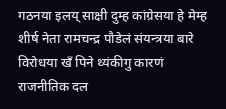गठनया इलय् साक्षी दुम्ह कांग्रेसया हे मेम्ह शीर्ष नेता रामचन्द्र पौडेलं संयन्त्रया बारे विरोधया खँ पिने थ्यंकीगु कारणं राजनीतिक दल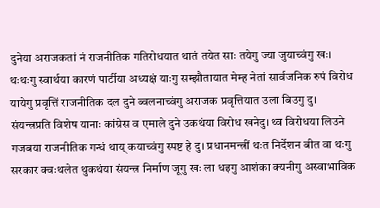दुनेया अराजकतां नं राजनीतिक गतिरोधयात थातं तयेत साः तयेगु ज्या जुयाच्वंगु खः। थःथःगु स्वार्थया कारणं पार्टीया अध्यक्षं याःगु सम्झौतायात मेम्ह नेतां सार्वजनिक रुपं विरोध यायेगु प्रवृत्तिं राजनीतिक दल दुने ब्वलनाच्वंगु अराजक प्रवृत्तियात उला बिउगु दु।
संयन्त्रप्रति विशेष यानाः कांग्रेस व एमाले दुने उकथंया विरोध खनेदु। थ्व विरोधया लिउने गजबया राजनीतिक गन्धं थाय् कयाच्वंगु स्पष्ट हे दु। प्रधानमन्त्रीं थःत निर्देशन बीत वा थःगु सरकार क्वःथलेत थुकथंया संयन्त्र निर्माण जूगु खः ला धइगु आशंका क्यनीगु अस्वाभाविक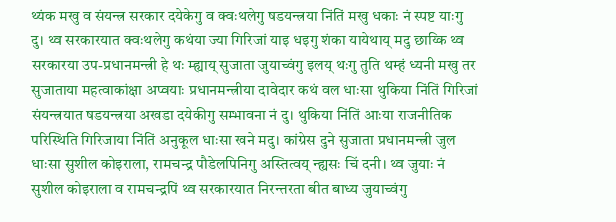थ्यंक मखु व संयन्त्र सरकार दयेकेगु व क्वःथलेगु षडयन्त्रया निंतिं मखु धकाः नं स्पष्ट याःगु दु। थ्व सरकारयात क्वःथलेगु कथंया ज्या गिरिजां याइ धइगु शंका यायेथाय् मदु छाय्कि थ्व सरकारया उप-प्रधानमन्त्री हे थः म्ह्याय् सुजाता जुयाच्वंगु इलय् थःगु तुति थम्हं ध्यनी मखु तर सुजाताया महत्वाकांक्षा अप्वयाः प्रधानमन्त्रीया दावेदार कथं वल धाःसा थुकिया निंतिं गिरिजां संयन्त्रयात षडयन्त्रया अखडा दयेकीगु सम्भावना नं दु। थुकिया निंतिं आःया राजनीतिक परिस्थिति गिरिजाया निंतिं अनुकूल धाःसा खने मदु। कांग्रेस दुने सुजाता प्रधानमन्त्री जुल धाःसा सुशील कोइराला, रामचन्द्र पौडेलपिनिगु अस्तित्वय् न्ह्यसः चिं दनी। थ्व जुयाः नं सुशील कोइराला व रामचन्द्रपिं थ्व सरकारयात निरन्तरता बीत बाध्य जुयाच्वंगु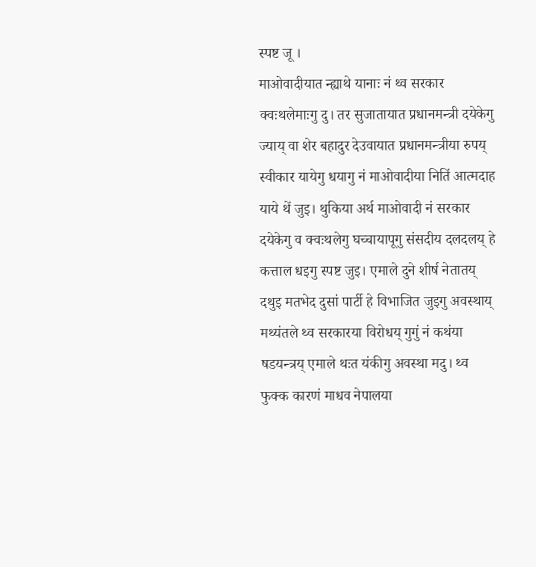स्पष्ट जू ।
माओवादीयात न्ह्याथे यानाः नं थ्व सरकार क्वःथलेमाःगु दु। तर सुजातायात प्रधानमन्त्री दयेकेगु ज्याय् वा शेर बहादुर देउवायात प्रधानमन्त्रीया रुपय् स्वीकार यायेगु धयागु नं माओवादीया नितिं आत्मदाह याये थें जुइ। थुकिया अर्थ माओवादी नं सरकार दयेकेगु व क्वःथलेगु घच्चायापूगु संसदीय दलदलय् हे कत्ताल धइगु स्पष्ट जुइ। एमाले दुने शीर्ष नेतातय् दथुइ मतभेद दुसां पार्टी हे विभाजित जुइगु अवस्थाय् मथ्यंतले थ्व सरकारया विरोधय् गुगुं नं कथंया षडयन्त्रय् एमाले थःत यंकीगु अवस्था मदु। थ्व फुक्क कारणं माधव नेपालया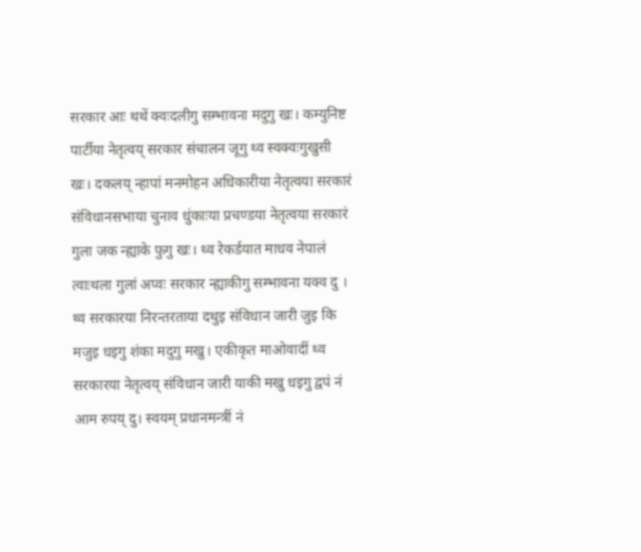सरकार आः थथें क्वःदलीगु सम्भावना मदुगु खः। कम्युनिष्ट पार्टीया नेतृत्वय् सरकार संचालन जूगु थ्व स्वक्वःगुखुसी खः। दकलय् न्हापां मनमोहन अधिकारीया नेतृत्वया सरकारं संविधानसभाया चुनाव धुंकाःया प्रचण्डया नेतृत्वया सरकारं गुला जक न्ह्याके फुगु खः। थ्व रेकर्डयात माधव नेपालं त्वाःथला गुलां अप्वः सरकार न्ह्याकीगु सम्भावना यक्व दु ।
थ्व सरकारया निरन्तरताया दथुइ संविधान जारी जुइ कि मजुइ धइगु शंका मदुगु मखु। एकीकृत माओवादीं थ्व सरकारया नेतृत्वय् संविधान जारी याकी मखु धइगु द्वपं नं आम रुपय् दु। स्वयम् प्रधानमन्त्रीं नं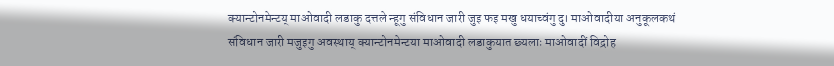क्यान्टोनमेन्टय् माओवादी लडाकु दत्तले न्हूगु संविधान जारी जुइ फइ मखु धयाच्वंगु दु। माओवादीया अनुकूलकथं संविधान जारी मजुइगु अवस्थाय् क्यान्टोनमेन्टया माओवादी लडाकुयात छ्यलाः माओवादीं विद्रोह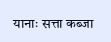यानाः सत्ता कब्जा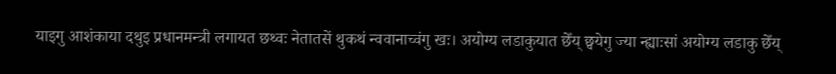याइगु आशंकाया दथुइ प्रधानमन्त्री लगायत छथ्वः नेतातसें थुकथं न्ववानाच्वंगु खः। अयोग्य लडाकुयात छेँय् छ्वयेगु ज्या न्ह्याःसां अयोग्य लडाकु छेँय्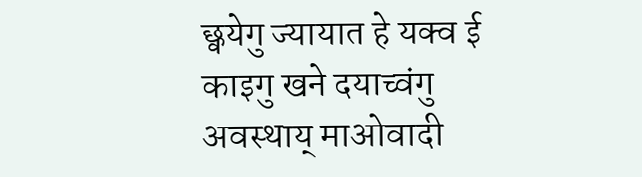छ्वयेगु ज्यायात हे यक्व ई काइगु खने दयाच्वंगु अवस्थाय् माओवादी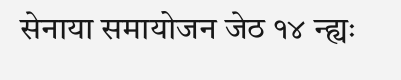सेनाया समायोजन जेठ १४ न्ह्यः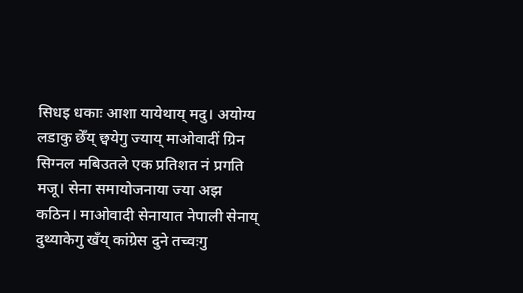सिधइ धकाः आशा यायेथाय् मदु। अयोग्य लडाकु छेँय् छ्वयेगु ज्याय् माओवादीं ग्रिन सिग्नल मबिउतले एक प्रतिशत नं प्रगति मजू। सेना समायोजनाया ज्या अझ कठिन। माओवादी सेनायात नेपाली सेनाय् दुथ्याकेगु खँय् कांग्रेस दुने तच्वःगु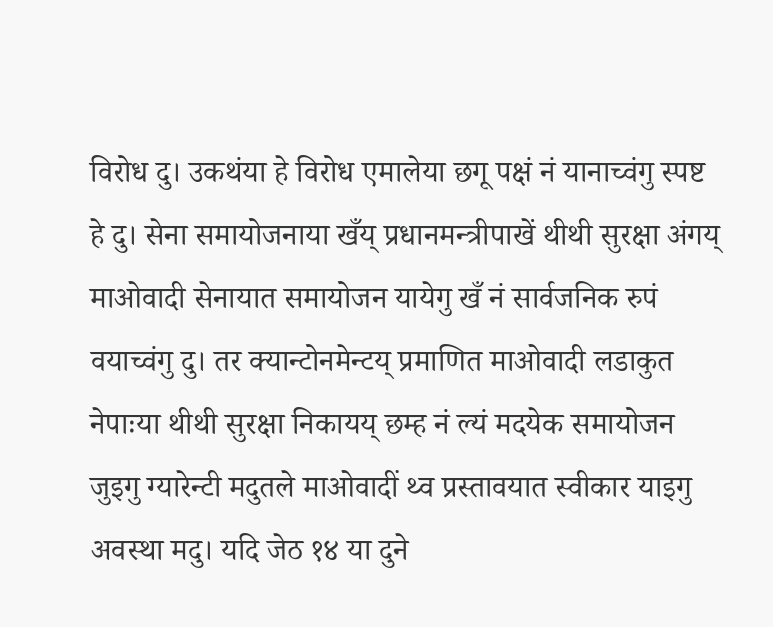विरोध दु। उकथंया हे विरोध एमालेया छगू पक्षं नं यानाच्वंगु स्पष्ट हे दु। सेना समायोजनाया खँय् प्रधानमन्त्रीपाखें थीथी सुरक्षा अंगय् माओवादी सेनायात समायोजन यायेगु खँ नं सार्वजनिक रुपं वयाच्वंगु दु। तर क्यान्टोनमेन्टय् प्रमाणित माओवादी लडाकुत नेपाःया थीथी सुरक्षा निकायय् छम्ह नं ल्यं मदयेक समायोजन जुइगु ग्यारेन्टी मदुतले माओवादीं थ्व प्रस्तावयात स्वीकार याइगु अवस्था मदु। यदि जेठ १४ या दुने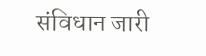संविधान जारी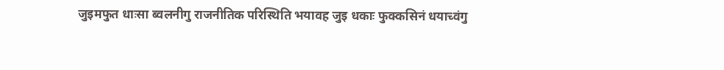जुइमफुत धाःसा ब्वलनीगु राजनीतिक परिस्थिति भयावह जुइ धकाः फुक्कसिनं धयाच्वंगु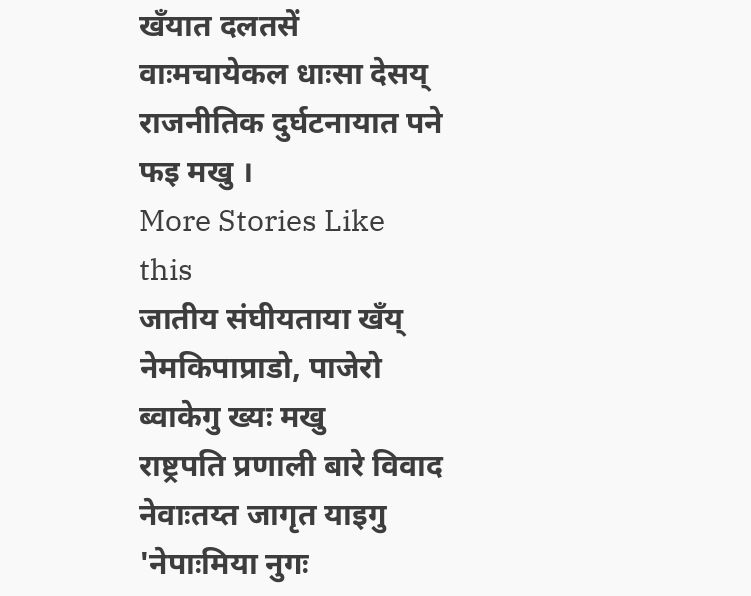खँयात दलतसें वाःमचायेकल धाःसा देसय् राजनीतिक दुर्घटनायात पने फइ मखु ।
More Stories Like this
जातीय संघीयताया खँय् नेमकिपाप्राडो, पाजेरो ब्वाकेगु ख्यः मखु
राष्ट्रपति प्रणाली बारे विवाद
नेवाःतय्त जागृत याइगु 'नेपाःमिया नुगः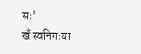सः'
खँ स्वनिगःया